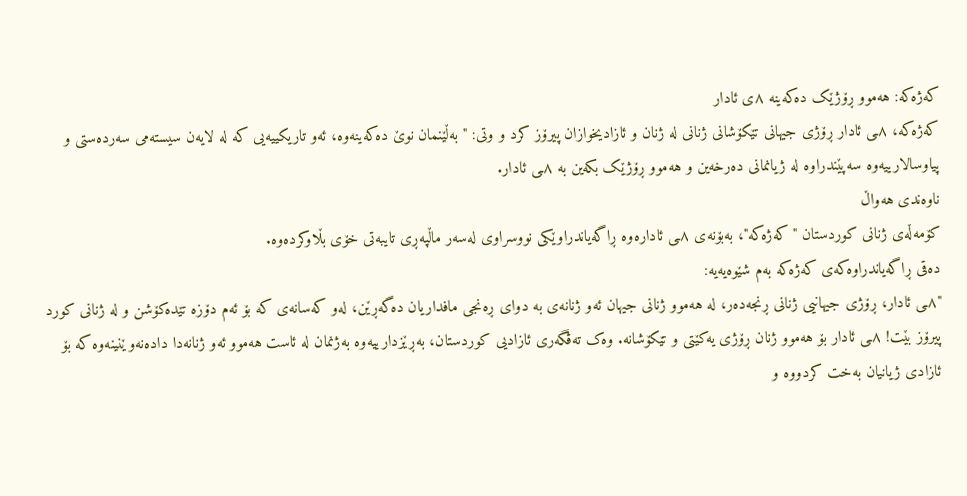کەژەکە: هەموو ڕۆژێک دەکەینە ٨ی ئادار
کەژەکە، ٨ـی ئادار ڕۆژی جیهانی تێکۆشانی ژنانی لە ژنان و ئازادیخوازان پیرۆز کرد و وتی: "بەڵێنمان نوێ دەکەینەوە، ئەو تاریکییەیی کە لە لایەن سیستەمی سەردەستی و پیاوسالارییەوە سەپێندراوە لە ژیانمانی دەرخەین و هەموو ڕۆژێک بکەین بە ٨ـی ئادار.
ناوەندی هەواڵ
کۆمەڵەی ژنانی کوردستان "کەژەکە"، بەبۆنەی ٨ـی ئادارەوە ڕاگەیاندراوێکی نووسراوی لەسەر ماڵپەڕی تایبەتی خۆی بڵاوکردەوە.
دەقی ڕاگەیاندراوەکەی کەژەکە بەم شێوەیەیە:
"٨ـی ئادار، ڕۆژی جیهانیی ژنانی ڕنجەدەر، لە هەموو ژنانی جیهان ئەو ژنانەی بە دوای ڕەنجی مافداریان دەگەڕێن، لەو کەسانەی کە بۆ ئەم دۆزە تێدەکۆشن و لە ژنانی کورد پیرۆز بێت! ٨ـی ئادار بۆ هەموو ژنان ڕۆژی یەکێتی و تێکۆشانە. وەک تەڤگەری ئازادیی کوردستان، بەڕێزدارییەوە بەژنمان لە ئاست هەموو ئەو ژنانەدا دادەنەوێنینەوە کە بۆ ئازادی ژیانیان بەخت کردووە و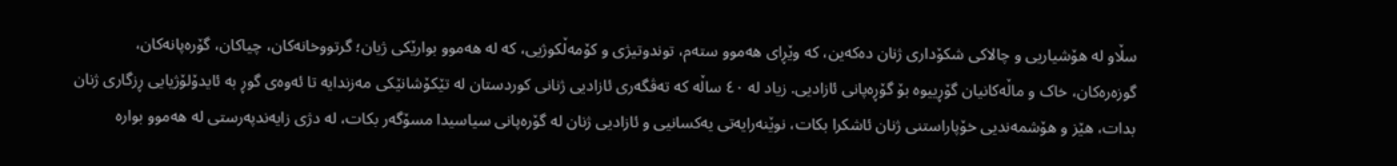سڵاو لە هۆشیاریی و چالاکی شکۆداری ژنان دەکەین، کە وێڕای هەموو ستەم، توندوتیژی و کۆمەڵکوژیی، کە لە هەموو بوارێکی ژیان؛ گرتووخانەکان، چیاکان، گۆرەپانەکان، گوزەرەکان، خاک و ماڵەکانیان گۆڕییوە بۆ گۆڕەپانی ئازادیی. زیاد لە ٤٠ ساڵە کە تەڤگەری ئازادیی ژنانی کوردستان لە تێکۆشانێکی مەزندایە تا ئەوەی گوڕ بە ئایدۆلۆژیایی ڕزگاری ژنان بدات، هێز و هۆشمەندیی خۆپاراستنی ژنان ئاشکرا بکات، نوێنەرایەتی یەکسانیی و ئازادیی ژنان لە گۆرەپانی سیاسیدا مسۆگەر بکات، لە دژی زایەندپەرستی لە هەموو بوارە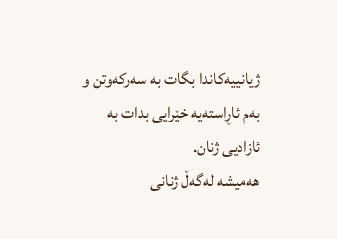ژیانییەکاندا بگات بە سەرکەوتن و بەم ئاڕاستەیە خێرایی بدات بە ئازادیی ژنان.
هەمیشە لەگەڵ ژنانی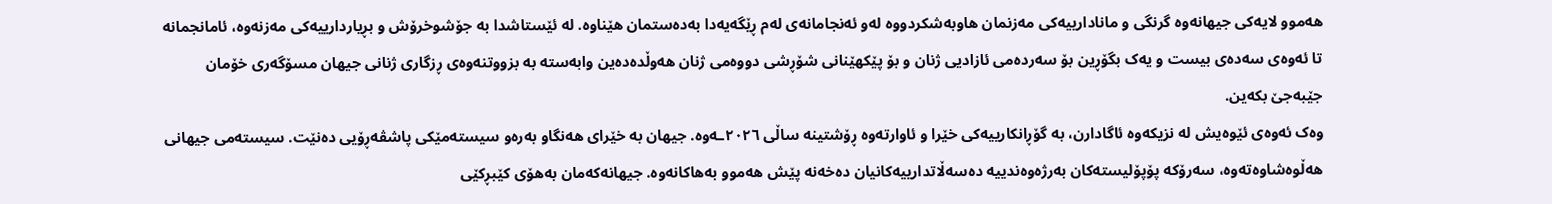هەموو لایەکی جیهانەوە گرنگی و مانادارییەکی مەزنمان هاوبەشکردووە لەو ئەنجامانەی لەم ڕێگەیەدا بەدەستمان هێناوە. لە ئێستاشدا بە جۆشوخرۆش و بڕیاردارییەکی مەزنەوە، ئامانجمانە تا ئەوەی سەدەی بیست و یەک بگۆڕین بۆ سەردەمی ئازادیی ژنان و بۆ پێکهێنانی شۆڕشی دووەمی ژنان هەوڵدەدەین وابەستە بە بزووتنەوەی ڕزگاری ژنانی جیهان مسۆگەری خۆمان جێبەجێ بکەین.
وەک ئەوەی ئێوەیش لە نزیکەوە ئاگادارن، بە گۆڕانکارییەکی خێرا و ئاوارتەوە ڕۆشتینە ساڵی ٢٠٢٦ـەوە. جیهان بە خێرای هەنگاو بەرەو سیستەمێکی پاشڤەڕۆیی دەنێت. سیستەمی جیهانی هەڵوەشاوەتەوە، سەرۆکە پۆپۆلیستەکان بەرژەوەندییە دەسەڵاتدارییەکانیان دەخەنە پێش هەموو بەهاکانەوە. جیهانەکەمان بەهۆی کێبڕکێی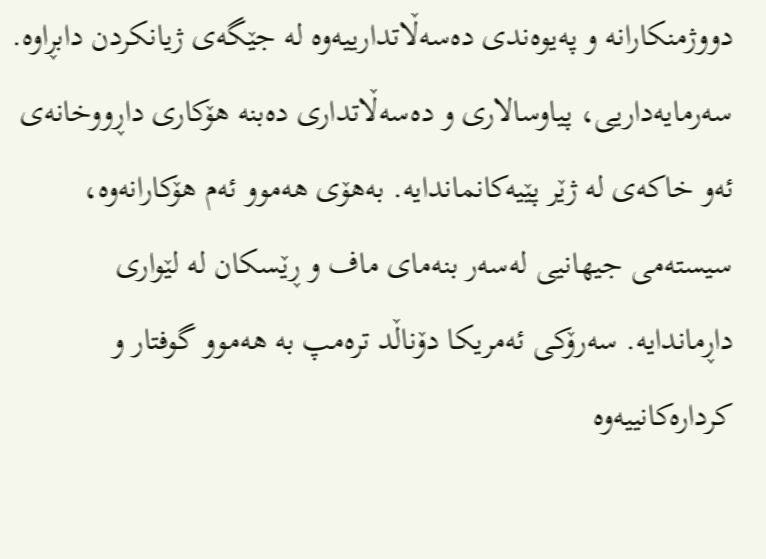دووژمنکارانە و پەیوەندی دەسەڵاتدارییەوە لە جێگەی ژیانکردن دابڕاوە. سەرمایەداریی، پیاوسالاری و دەسەڵاتداری دەبنە هۆکاری داڕووخانەی ئەو خاکەی لە ژێر پێیەکانماندایە. بەهۆی هەموو ئەم هۆکارانەوە، سیستەمی جیهانیی لەسەر بنەمای ماف و ڕێسکان لە لێواری داڕماندایە. سەرۆکی ئەمریکا دۆناڵد ترەمپ بە هەموو گوفتار و کردارەکانییەوە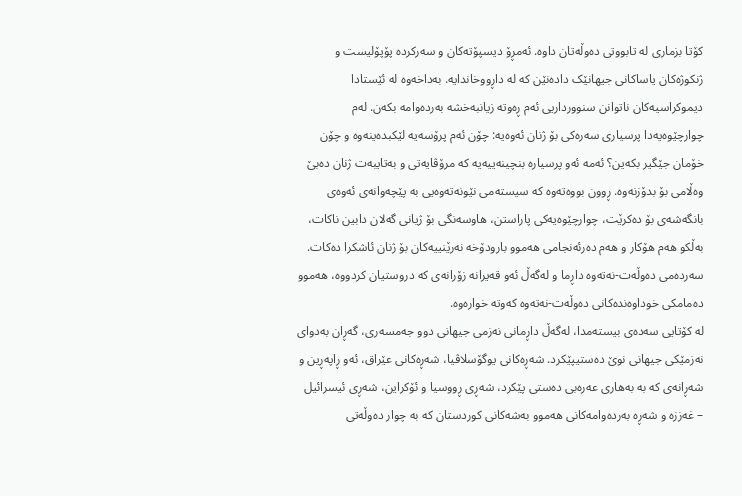کۆتا بزماری لە تابووتی دەوڵەتان داوە. ئەمڕۆ دیسپۆتەکان و سەرکردە پۆپۆلیست و ژنکوژەکان یاساکانی جیهانێک دادەنێن کە لە داڕووخاندایە. بەداخەوە لە ئێستادا دیموکراسیەکان ناتوانن سنوورداریی ئەم ڕەوتە زیانبەخشە بەردەوامە بکەن. لەم چوارچێوەیەدا پرسیاری سەرەکی بۆ ژنان ئەوەیە: چۆن ئەم پرۆسەیە لێکبدەینەوە و چۆن خۆمان جێگیر بکەین؟ ئەمە ئەو پرسیارە بنچینەییەیە کە مرۆڤایەتی و بەتایبەت ژنان دەبێ وەڵامی بۆ بدۆزنەوە. ڕوون بووەتەوە کە سیستەمی نێونەتەوەیی بە پێچەوانەی ئەوەی بانگەشەی بۆ دەکرێت، چوارچێوەیەکی پاراستن، هاوسەنگی بۆ ژیانی گەلان دابین ناکات، بەڵکو هەم هۆکار و هەم دەرئەنجامی هەموو بارودۆخە نەرێنییەکان بۆ ژنان ئاشکرا دەکات. سەردەمی دەوڵەت-نەتەوە داڕما و لەگەڵ ئەو قەیرانە زۆرانەی کە دروستیان کردووە، هەموو دەمامکی خوداوەندەکانی دەوڵەت-نەتەوە کەوتە خوارەوە.
لە کۆتایی سەدەی بیستەمدا، لەگەڵ داڕمانی نەزمی جیهانی دوو جەمسەری، گەڕان بەدوای نەزمێکی جیهانی نوێ دەستیپێکرد. شەڕەکانی یوگۆسلاڤیا، شەڕەکانی عێراق، ئەو ڕاپەڕین و شەڕانەی کە بە بەهاری عەرەبی دەستی پێکرد، شەڕی ڕووسیا و ئۆکراین، شەڕی ئیسرائیل – غەززە و شەڕە بەردەوامەکانی هەموو بەشەکانی کوردستان کە بە چوار دەوڵەتی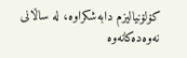کۆلۆنیالیزم دابەشکراوە، لە ساڵانی نەوەدەکانەوە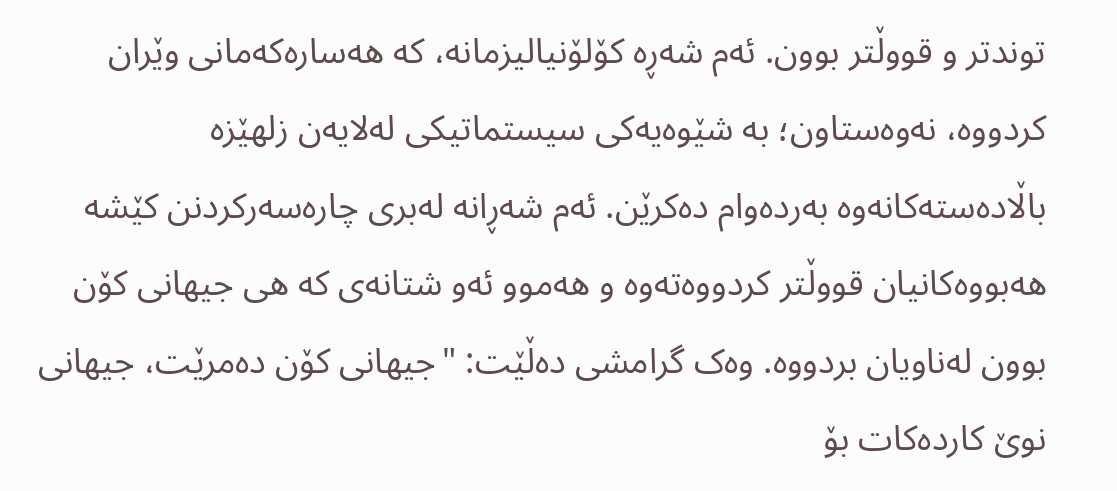توندتر و قووڵتر بوون. ئەم شەڕە کۆلۆنیالیزمانە، کە هەسارەکەمانی وێران کردووە، نەوەستاون؛ بە شێوەیەکی سیستماتیکی لەلایەن زلهێزە باڵادەستەکانەوە بەردەوام دەکرێن. ئەم شەڕانە لەبری چارەسەرکردنن کێشە هەبووەکانیان قووڵتر کردووەتەوە و هەموو ئەو شتانەی کە هی جیهانی کۆن بوون لەناویان بردووە. وەک گرامشی دەڵێت: "جیهانی کۆن دەمرێت، جیهانی نوێ کاردەکات بۆ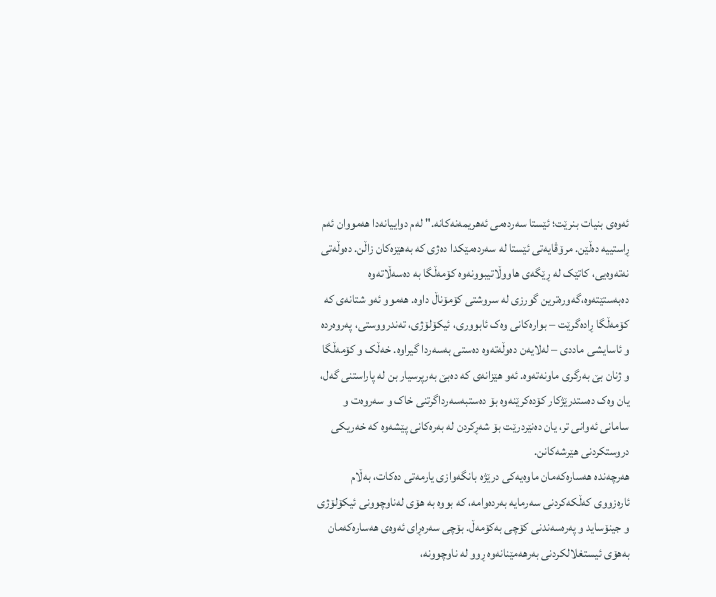ئەوەی بنیات بنرێت؛ ئێستا سەردەمی ئەهریمەنەکانە." لەم دواییانەدا هەمووان ئەم ڕاستییە دەڵێن. مرۆڤایەتی ئێستا لە سەردەمێکدا دەژی کە بەهێزەکان زاڵن. دەوڵەتی نەتەوەیی، کاتێک لە ڕێگەی هاووڵاتیبوونەوە کۆمەڵگا بە دەسەڵاتەوە دەبەستێتەوە،گەورەترین گورزی لە سروشتی کۆمۆناڵ داوە. هەموو ئەو شتانەی کە کۆمەڵگا ڕادەگرێت – بوارەکانی وەک ئابووری، ئیکۆلۆژی، تەندرووستی، پەروەردە و ئاسایشی ماددی – لەلایەن دەوڵەتەوە دەستی بەسەردا گیراوە. خەڵک و کۆمەڵگا و ژنان بێ بەرگری ماونەتەوە. ئەو هێزانەی کە دەبێ بەرپرسیار بن لە پاراستنی گەل، یان وەک دەستدرێژکار کۆدەکرێنەوە بۆ دەستبەسەرداگرتنی خاک و سەروەت و سامانی ئەوانی تر، یان دەنێردرێت بۆ شەڕکردن لە بەرەکانی پێشەوە کە خەریکی دروستکردنی هێرشەکانن.
هەرچەندە هەسارەکەمان ماوەیەکی درێژە بانگەوازی یارمەتی دەکات، بەڵام ئارەزووی کەڵکەکردنی سەرمایە بەردەوامە، کە بووە بە هۆی لەناوچوونی ئیکۆلۆژی و جینۆساید و پەرەسەندنی کۆچی بەکۆمەڵ. بۆچی سەرەڕای ئەوەی هەسارەکەمان بەهۆی ئیستغلالکردنی بەرهەمێنانەوە ڕوو لە ناوچوونە،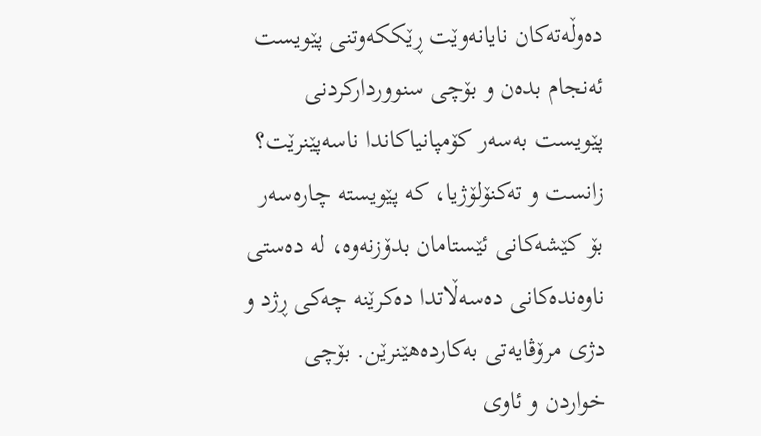دەوڵەتەکان نایانەوێت ڕێککەوتنی پێویست ئەنجام بدەن و بۆچی سنووردارکردنی پێویست بەسەر کۆمپانیاکاندا ناسەپێنرێت؟ زانست و تەکنۆلۆژیا، کە پێویستە چارەسەر بۆ کێشەکانی ئێستامان بدۆزنەوە، لە دەستی ناوەندەکانی دەسەڵاتدا دەکرێنە چەکی ڕژد و دژی مرۆڤایەتی بەکاردەهێنرێن. بۆچی خواردن و ئاوی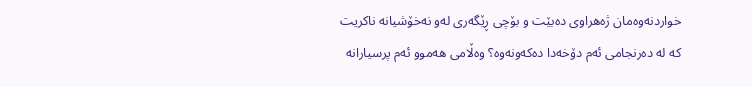خواردنەوەمان ژەهراوی دەبێت و بۆچی ڕێگەری لەو نەخۆشیانە ناکریت کە لە دەرنجامی ئەم دۆخەدا دەکەونەوە؟ وەڵامی هەموو ئەم پرسیارانە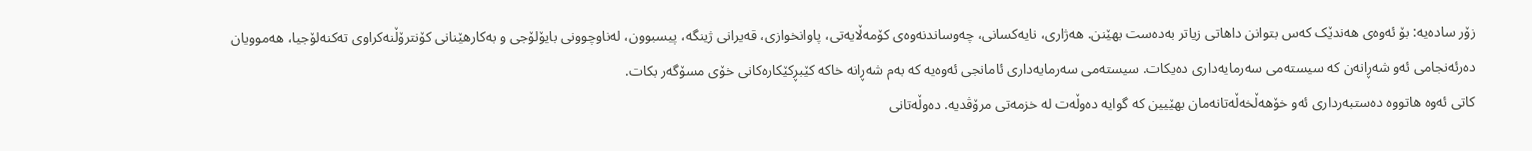زۆر سادەیە: بۆ ئەوەی هەندێک کەس بتوانن داهاتی زیاتر بەدەست بهێنن. هەژاری، نایەکسانی، چەوساندنەوەی کۆمەڵایەتی، پاوانخوازی، قەیرانی ژینگە، پیسبوون، لەناوچوونی بایۆلۆجی و بەکارهێنانی کۆنترۆڵنەکراوی تەکنەلۆجیا، هەموویان دەرئەنجامی ئەو شەڕانەن کە سیستەمی سەرمایەداری دەیکات. سیستەمی سەرمایەداری ئامانجی ئەوەیە کە بەم شەڕانە خاکە کێبڕکێکارەکانی خۆی مسۆگەر بکات.
کاتی ئەوە هاتووە دەستبەرداری ئەو خۆهەڵخەڵەتانەمان بهێیین کە گوایە دەوڵەت لە خزمەتی مرۆڤدیە. دەوڵەتانی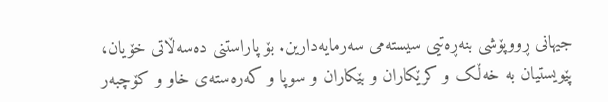جیهانی ڕووپۆشی بنەڕەتیی سیستەمی سەرمایەدارین. بۆ پاراستنی دەسەڵاتی خۆیان، پێویستیان بە خەڵک و کرێکاران و بێکاران و سوپا و کەرەستەی خاو و کۆچبەر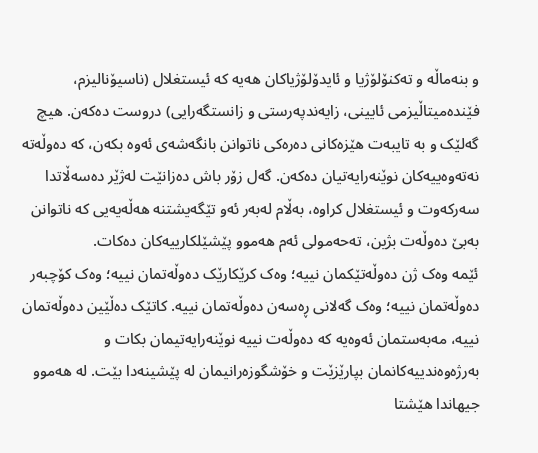و بنەماڵە و تەکنۆلۆژیا و ئایدۆلۆژیاکان هەیە کە ئیستغلال (ناسیۆنالیزم، فێندەمیتاڵیزمی ئایینی، زایەندپەرستی و زانستگەرایی) دروست دەکەن. هیچ گەلێک و بە تایبەت هێزەکانی دەرەکی ناتوانن بانگەشەی ئەوە بکەن، کە دەوڵەتە نەتەوەییەکان نوێنەرایەتیان دەکەن. گەل زۆر باش دەزانێت لەژێر دەسەڵاتدا سەرکەوت و ئیستغلال کراوە، بەڵام لەبەر ئەو تێگەیشتنە هەڵەیەیی کە ناتوانن بەبێ دەوڵەت بژین، تەحەمولی ئەم هەموو پێشێلکارییەکان دەکات.
ئێمە وەک ژن دەوڵەتێکمان نییە؛ وەک کرێکارێک دەوڵەتمان نییە؛ وەک کۆچبەر دەوڵەتمان نییە؛ وەک گەلانی ڕەسەن دەوڵەتمان نییە. کاتێک دەڵێین دەوڵەتمان نییە، مەبەستمان ئەوەیە کە دەوڵەت نییە نوێنەرایەتیمان بکات و بەرژەوەندییەکانمان بپارێزێت و خۆشگوزەرانیمان لە پێشینەدا بێت. لە هەموو جیهاندا هێشتا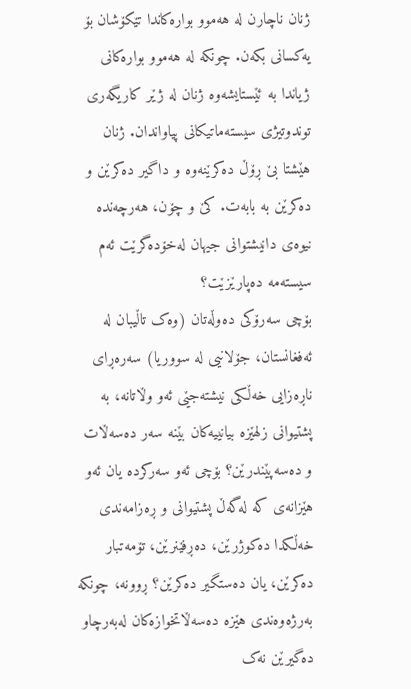ژنان ناچارن لە هەموو بوارەکاندا تێکۆشان بۆ یەکسانی بکەن. چونکە لە هەموو بوارەکانی ژیاندا بە ئێستایشەوە ژنان لە ژێر کاریگەری توندوتیژی سیستەماتیکانی پیاواندان. ژنان هێشتا بێ ڕۆڵ دەکرێنەوە و داگیر دەکرێن و دەکرێن بە بابەت. کێ و چۆن، هەرچەندە نیوەی دانیشتوانی جیهان لەخۆدەگرێت ئەم سیستەمە دەپارێزێت؟
بۆچی سەرۆکی دەوڵەتان (وەک تاڵیبان لە ئەفغانستان، جۆلانیی لە سووریا) سەرەڕای ناڕەزایی خەڵکی نیشتەجێی ئەو وڵاتانە، بە پشتیوانی زلهێزە بیانییەکان بێنە سەر دەسەڵات و دەسەپێندرێن؟ بۆچی ئەو سەرکردە یان ئەو هێزانەی کە لەگەڵ پشتیوانی و ڕەزامەندی خەڵکدا دەکوژرێن، دەڕفێنرێن، تۆمەتبار دەکرێن، یان دەستگیر دەکرێن؟ ڕوونە، چونکە بەرژەوەندی هێزە دەسەڵاتخوازەکان لەبەرچاو دەگیرێن نەک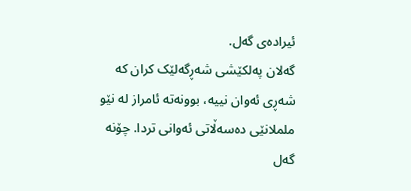ئیرادەی گەل.
گەلان پەلکێشی شەڕگەلێک کران کە شەڕی ئەوان نییە، بوونەتە ئامراز لە نێو ململانێی دەسەڵاتی ئەوانی تردا. چۆنە گەل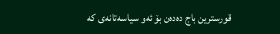قورسترین باج دەدەن بۆ ئەو سیاسەتانەی کە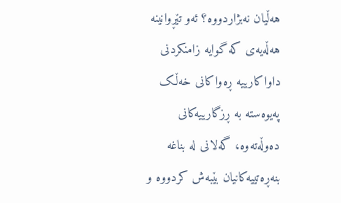هەڵیان نەبژاردووە؟ ئەو تێڕوانینە هەڵەیەی کە گوایە زامنکردنی داواکارییە ڕەواکانی خەڵک پەیوەستە بە ڕزگارییەکانی دەوڵەتەوە، گەلانی لە بناغە بنەڕەتییەکانیان بێبەش کردووە و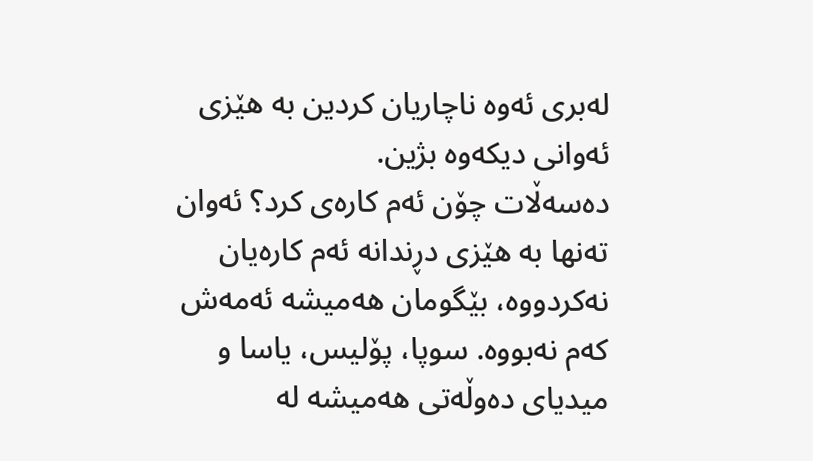لەبری ئەوە ناچاریان کردین بە هێزی ئەوانی دیکەوە بژین.
دەسەڵات چۆن ئەم کارەی کرد؟ ئەوان تەنها بە هێزی دڕندانە ئەم کارەیان نەکردووە، بێگومان هەمیشە ئەمەش کەم نەبووە. سوپا، پۆلیس، یاسا و میدیای دەوڵەتی هەمیشە لە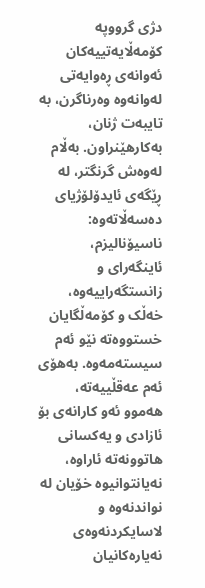دژی گرووپە کۆمەڵایەتییەکان ئەوانەی ڕەوایەتی لەوانەوە وەرناگرن، بە تایبەت ژنان، بەکارهێنراون. بەڵام لەوەش گرنگتر، لە ڕێگەی ئایدۆلۆژیای دەسەڵاتەوە: ناسیۆنالیزم، ئاینگەرای و زانستگەراییەوە، خەڵک و کۆمەڵگایان خستووەتە نێو ئەم سیستەمەوە. بەهۆی ئەم عەقڵییەتە، هەموو ئەو کارانەی بۆ ئازادی و یەکسانی هاتوونەتە ئاراوە، نەیانتوانیوە خۆیان لە نواندنەوە و لاسایکردنەوەی نەیارەکانیان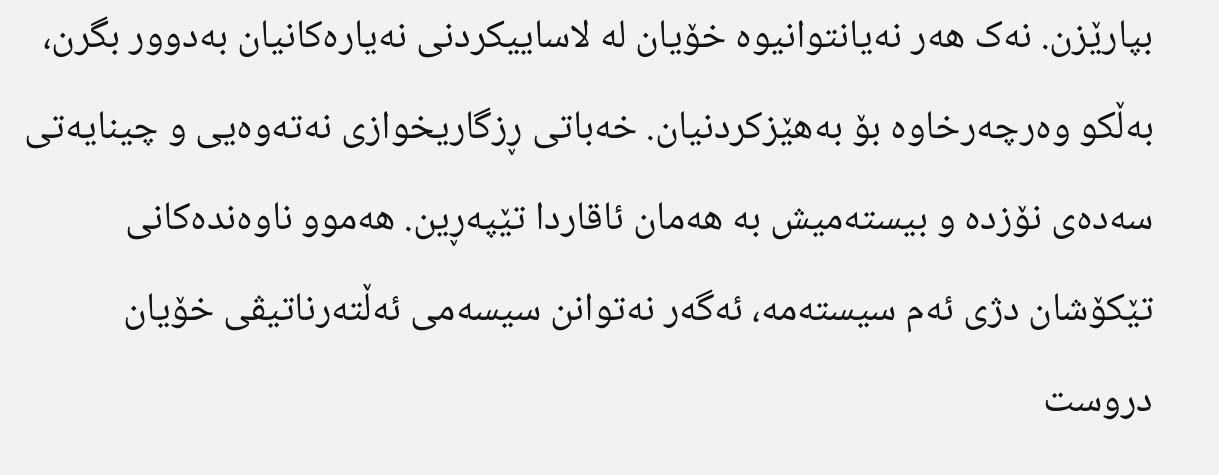بپارێزن. نەک هەر نەیانتوانیوە خۆیان لە لاساییکردنی نەیارەکانیان بەدوور بگرن، بەڵکو وەرچەرخاوە بۆ بەهێزکردنیان. خەباتی ڕزگاریخوازی نەتەوەیی و چینایەتی سەدەی نۆزدە و بیستەمیش بە هەمان ئاقاردا تێپەڕین. هەموو ناوەندەکانی تێکۆشان دژی ئەم سیستەمە، ئەگەر نەتوانن سیسەمی ئەڵتەرناتیڤی خۆیان دروست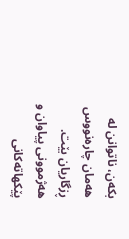بکەن، ناتوانن لە هەمان چارەنووس ڕزگاریان بێت.
هەژموونی پیاوان و پێکهاتەکانی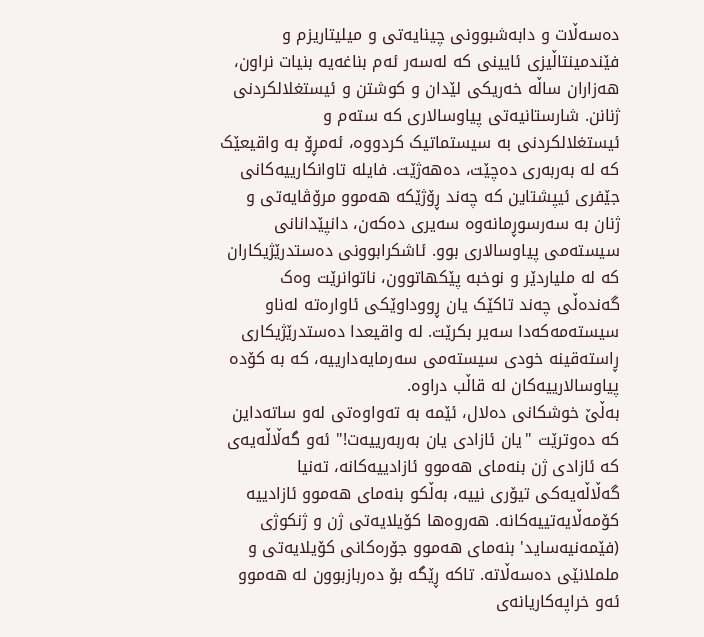دەسەڵات و دابەشبوونی چینایەتی و میلیتاریزم و فێندمینتاڵیزی ئایینی کە لەسەر ئەم بناغەیە بنیات نراون، هەزاران ساڵە خەریکی لێدان و کوشتن و ئیستغلالکردنی ژنانن. شارستانیەتی پیاوسالاری کە ستەم و ئیستغلالکردنی بە سیستماتیک کردووە، ئەمڕۆ بە واقیعێک کە لە بەربەری دەچێت، دەهەژێت. فایلە تاوانکارییەکانی جێفری ئیپشتاین کە چەند ڕۆژێکە هەموو مرۆڤایەتی و ژنان بە سەرسوڕمانەوە سەیری دەکەن، دانپێدانانی سیستەمی پیاوسالاری بوو. ئاشکرابوونی دەستدرێژیکاران کە لە ملیاردێر و نوخبە پێکهاتوون، ناتوانرێت وەک گەندەڵی چەند تاکێک یان ڕووداوێکی ئاوارەتە لەناو سیستەمەکەدا سەیر بکرێت. لە واقیعدا دەستدرێژیکاری ڕاستەقینە خودی سیستەمی سەرمایەدارییە، کە بە کۆدە پیاوسالارییەکان لە قاڵب دراوە.
بەڵێ خوشکانی دەلال، ئێمە بە تەواوەتی لەو ساتەداین کە دەوترێت "یان ئازادی یان بەربەرییەت!" ئەو گەڵاڵەیەی کە ئازادی ژن بنەمای هەموو ئازادییەکانە، تەنیا گەڵاڵەیەکی تیۆری نییە، بەڵکو بنەمای هەموو ئازادییە کۆمەڵایەتییەکانە. هەروەها کۆیلایەتی ژن و ژنکوژی (فێمەنیەساید' بنەمای هەموو جۆرەکانی کۆیلایەتی و ململانێی دەسەڵاتە. تاکە ڕێگە بۆ دەربازبوون لە هەموو ئەو خراپەکاریانەی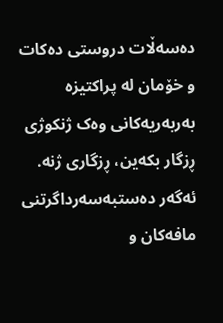دەسەڵات دروستی دەکات و خۆمان لە پراکتیزە بەربەریەکانی وەک ژنکوژی ڕزگار بکەین، ڕزگاری ژنە. ئەگەر دەستبەسەرداگرتنی مافەکان و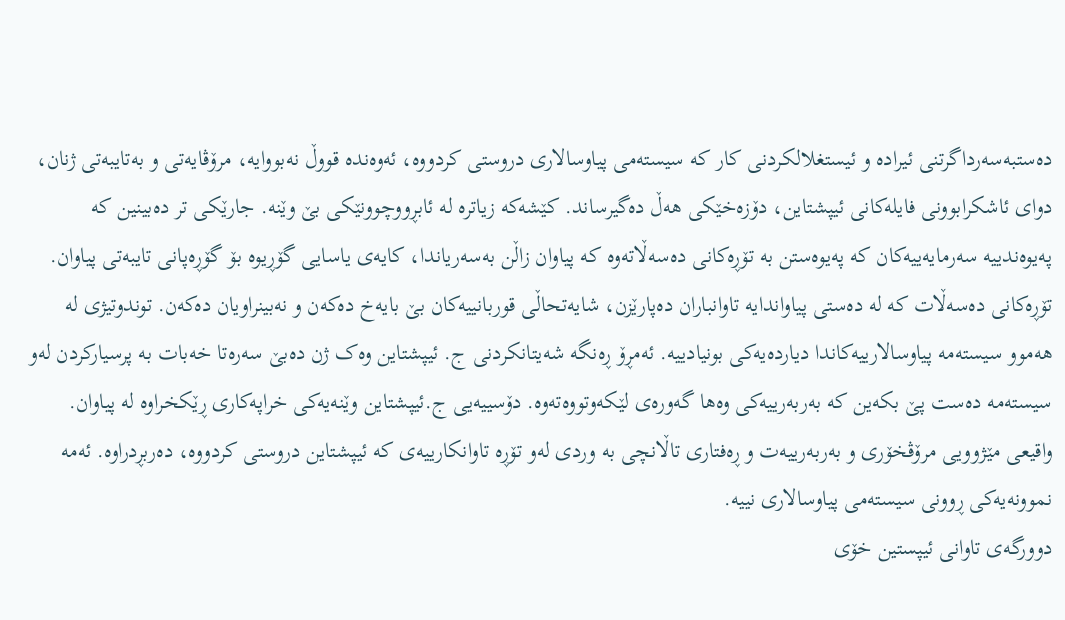دەستبەسەرداگرتنی ئیرادە و ئیستغلالکردنی کار کە سیستەمی پیاوسالاری دروستی کردووە، ئەوەندە قووڵ نەبووایە، مرۆڤایەتی و بەتایبەتی ژنان، دوای ئاشکرابوونی فایلەکانی ئیپشتاین، دۆزەخێکی هەڵ دەگیرساند. کێشەکە زیاترە لە ئابڕووچوونێکی بێ وێنە. جارێکی تر دەبینین کە پەیوەندییە سەرمایەییەکان کە پەیوەستن بە تۆڕەکانی دەسەڵاتەوە کە پیاوان زاڵن بەسەریاندا، کایەی یاسایی گۆڕیوە بۆ گۆڕەپانی تایبەتی پیاوان.
تۆڕەکانی دەسەڵات کە لە دەستی پیاواندایە تاوانباران دەپارێزن، شایەتحاڵی قوربانییەکان بێ بایەخ دەکەن و نەبینراویان دەکەن. توندوتیژی لە هەموو سیستەمە پیاوسالارییەکاندا دیاردەیەکی بونیادییە. ئەمڕۆ ڕەنگە شەیتانکردنی ج. ئیپشتاین وەک ژن دەبێ سەرەتا خەبات بە پرسیارکردن لەو سیستەمە دەست پێ بکەین کە بەربەرییەکی وەها گەورەی لێکەوتووەتەوە. دۆسییەیی ج.ئیپشتاین وێنەیەکی خراپەکاری ڕێکخراوە لە پیاوان. واقیعی مێژوویی مرۆڤخۆری و بەربەرییەت و ڕەفتاری تاڵانچی بە وردی لەو تۆڕە تاوانکارییەی کە ئیپشتاین دروستی کردووە، دەربڕدراوە. ئەمە نموونەیەکی ڕوونی سیستەمی پیاوسالاری نییە.
دوورگەی تاوانی ئیپستین خۆی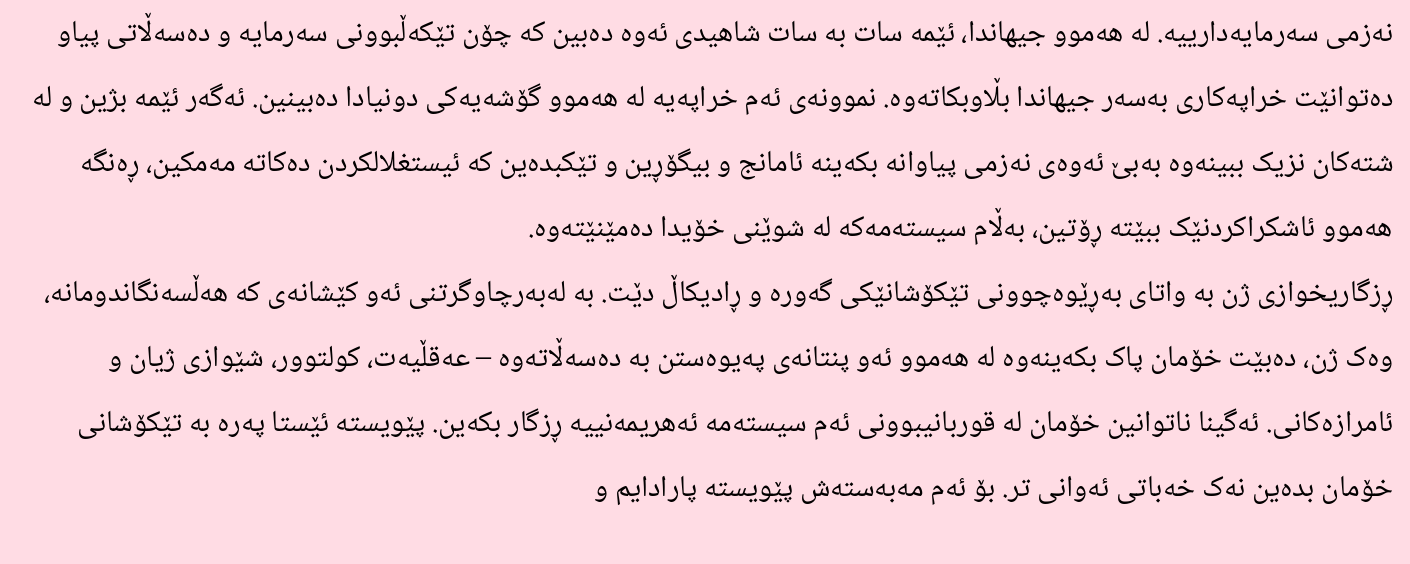نەزمی سەرمایەدارییە. لە هەموو جیهاندا، ئێمە سات بە سات شاهیدی ئەوە دەبین کە چۆن تێکەڵبوونی سەرمایە و دەسەڵاتی پیاو دەتوانێت خراپەکاری بەسەر جیهاندا بڵاوبکاتەوە. نموونەی ئەم خراپەیە لە هەموو گۆشەیەکی دونیادا دەبینین. ئەگەر ئێمە بژین و لە شتەکان نزیک ببینەوە بەبێ ئەوەی نەزمی پیاوانە بکەینە ئامانج و بیگۆڕین و تێکبدەین کە ئیستغلالکردن دەکاتە مەمکین، ڕەنگە هەموو ئاشکراکردنێک ببێتە ڕۆتین، بەڵام سیستەمەکە لە شوێنی خۆیدا دەمێنێتەوە.
ڕزگاریخوازی ژن بە واتای بەڕێوەچوونی تێکۆشانێکی گەورە و ڕادیکاڵ دێت. بە لەبەرچاوگرتنی ئەو کێشانەی کە هەڵسەنگاندومانە، وەک ژن، دەبێت خۆمان پاک بکەینەوە لە هەموو ئەو پنتانەی پەیوەستن بە دەسەڵاتەوە – عەقڵیەت، کولتوور، شێوازی ژیان و ئامرازەکانی. ئەگینا ناتوانین خۆمان لە قوربانیبوونی ئەم سیستەمە ئەهریمەنییە ڕزگار بکەین. پێویستە ئێستا پەرە بە تێکۆشانی خۆمان بدەین نەک خەباتی ئەوانی تر. بۆ ئەم مەبەستەش پێویستە پارادایم و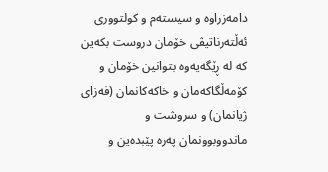دامەزراوە و سیستەم و کولتووری ئەڵتەرناتیڤی خۆمان دروست بکەین کە لە ڕێگەیەوە بتوانین خۆمان و کۆمەڵگاکەمان و خاکەکانمان (فەزای ژیانمان) و سروشت و ماندووبوونمان پەرە پێبدەین و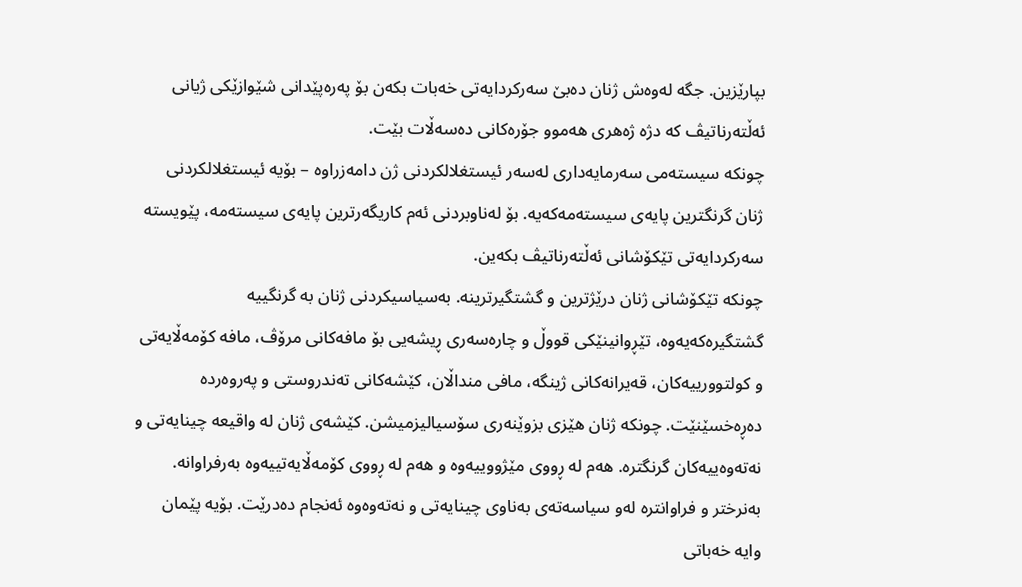بپارێزین. جگە لەوەش ژنان دەبێ سەرکردایەتی خەبات بکەن بۆ پەرەپێدانی شێوازێکی ژیانی ئەڵتەرناتیڤ کە دژە ژەهری هەموو جۆرەکانی دەسەڵات بێت.
چونکە سیستەمی سەرمایەداری لەسەر ئیستغلالکردنی ژن دامەزراوە – بۆیە ئیستغلالکردنی ژنان گرنگترین پایەی سیستەمەکەیە. بۆ لەناوبردنی ئەم کاریگەرترین پایەی سیستەمە، پێویستە سەرکردایەتی تێکۆشانی ئەڵتەرناتیڤ بکەین.
چونکە تێکۆشانی ژنان درێژترین و گشتگیرترینە. بەسیاسیکردنی ژنان بە گرنگییە گشتگیرەکەیەوە، تێڕوانینێکی قووڵ و چارەسەری ڕیشەیی بۆ مافەکانی مرۆڤ، مافە کۆمەڵایەتی و کولتوورییەکان، قەیرانەکانی ژینگە، مافی منداڵان، کێشەکانی تەندروستی و پەروەردە دەڕەخسێنێت. چونکە ژنان هێزی بزوێنەری سۆسیالیزمیشن. کێشەی ژنان لە واقیعە چینایەتی و نەتەوەییەکان گرنگترە. هەم لە ڕووی مێژووییەوە و هەم لە ڕووی کۆمەڵایەتییەوە بەرفراوانە. بەنرختر و فراوانترە لەو سیاسەتەی بەناوی چینایەتی و نەتەوەوە ئەنجام دەدرێت. بۆیە پێمان وایە خەباتی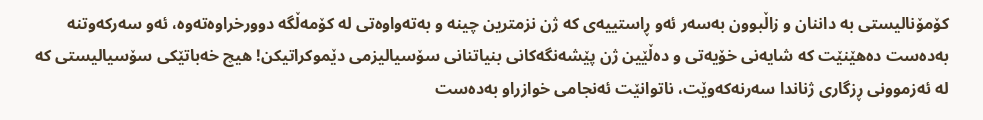کۆمۆنالیستی بە داننان و زاڵبوون بەسەر ئەو ڕاستییەی کە ژن نزمترین چینە و بەتەواوەتی لە کۆمەڵگە دوورخراوەتەوە، ئەو سەرکەوتنە بەدەست دەهێنێت کە شایەنی خۆیەتی و دەڵێین ژن پێشەنگەکانی بنیاتنانی سۆسیالیزمی دێموکراتیکن! هیچ خەباتێکی سۆسیالیستی کە لە ئەزموونی ڕزگاری ژناندا سەرنەکەوێت، ناتوانێت ئەنجامی خوازراو بەدەست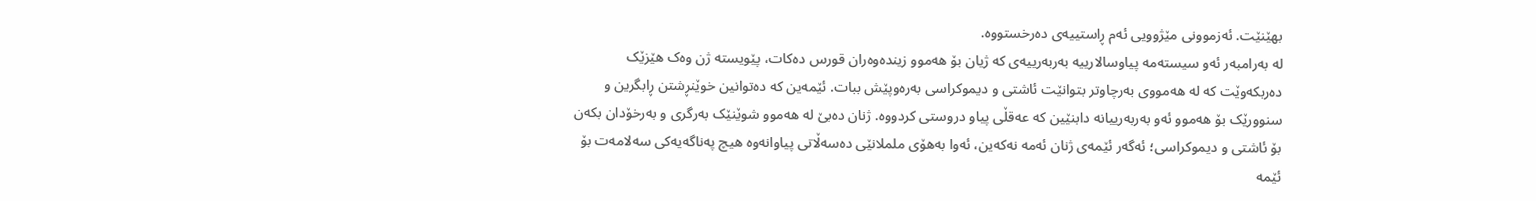بهێنێت. ئەزموونی مێژوویی ئەم ڕاستییەی دەرخستووە.
لە بەرامبەر ئەو سیستەمە پیاوسالارییە بەربەرییەی کە ژیان بۆ هەموو زیندەوەران قورس دەکات، پێویستە ژن وەک هێزێک دەربکەوێت کە لە هەمووی بەرچاوتر بتوانێت ئاشتی و دیموکراسی بەرەوپێش ببات. ئێمەین کە دەتوانین خوێنڕشتن ڕابگرین و سنوورێک بۆ هەموو ئەو بەربەرییانە دابنێین کە عەقڵی پیاو دروستی کردووە. ژنان دەبێ لە هەموو شوێنێک بەرگری و بەرخۆدان بکەن بۆ ئاشتی و دیموکراسی؛ ئەگەر ئێمەی ژنان ئەمە نەکەین، ئەوا بەهۆی ململانێی دەسەڵاتی پیاوانەوە هیچ پەناگەیەکی سەلامەت بۆ ئێمە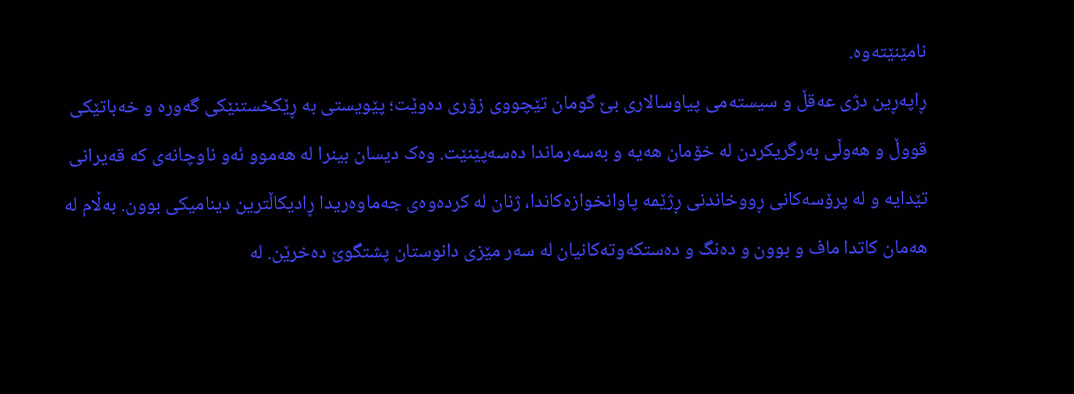نامێنێتەوە.
ڕاپەڕین دژی عەقڵ و سیستەمی پیاوسالاری بێ گومان تێچووی زۆری دەوێت؛ پێویستی بە ڕێکخستنێکی گەورە و خەباتێکی قووڵ و هەوڵی بەرگریکردن لە خۆمان هەیە و بەسەرماندا دەسەپێنێت. وەک دیسان بینرا لە هەموو ئەو ناوچانەی کە قەیرانی تێدایە و لە پرۆسەکانی ڕووخاندنی ڕژێمە پاوانخوازەکاندا، ژنان لە کردەوەی جەماوەریدا ڕادیکاڵترین دینامیکی بوون. بەڵام لە هەمان کاتدا ماف و بوون و دەنگ و دەستکەوتەکانیان لە سەر مێزی دانوستان پشتگوێ دەخرێن. لە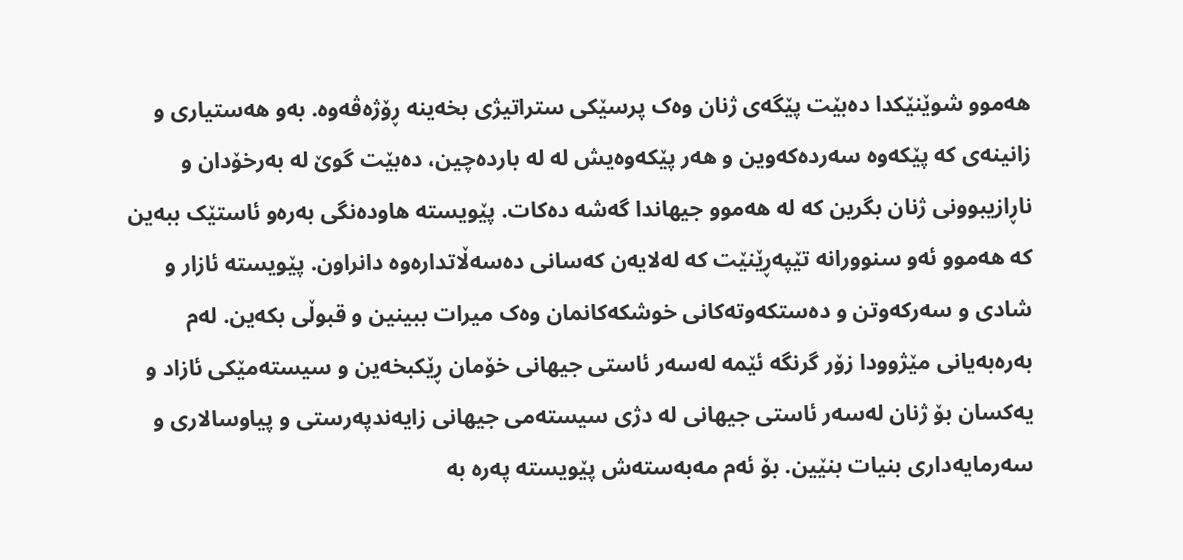هەموو شوێنێکدا دەبێت پێگەی ژنان وەک پرسێکی ستراتیژی بخەینە ڕۆژەڤەوە. بەو هەستیاری و زانینەی کە پێکەوە سەردەکەوین و هەر پێکەوەیش لە لە باردەچین، دەبێت گوێ لە بەرخۆدان و ناڕازیبوونی ژنان بگرین کە لە هەموو جیهاندا گەشە دەکات. پێویستە هاودەنگی بەرەو ئاستێک ببەین کە هەموو ئەو سنوورانە تێپەڕێنێت کە لەلایەن کەسانی دەسەڵاتدارەوە دانراون. پێویستە ئازار و شادی و سەرکەوتن و دەستکەوتەکانی خوشکەکانمان وەک میرات ببینین و قبوڵی بکەین. لەم بەرەبەیانی مێژوودا زۆر گرنگە ئێمە لەسەر ئاستی جیهانی خۆمان ڕێکبخەین و سیستەمێکی ئازاد و یەکسان بۆ ژنان لەسەر ئاستی جیهانی لە دژی سیستەمی جیهانی زایەندپەرستی و پیاوسالاری و سەرمایەداری بنیات بنێین. بۆ ئەم مەبەستەش پێویستە پەرە بە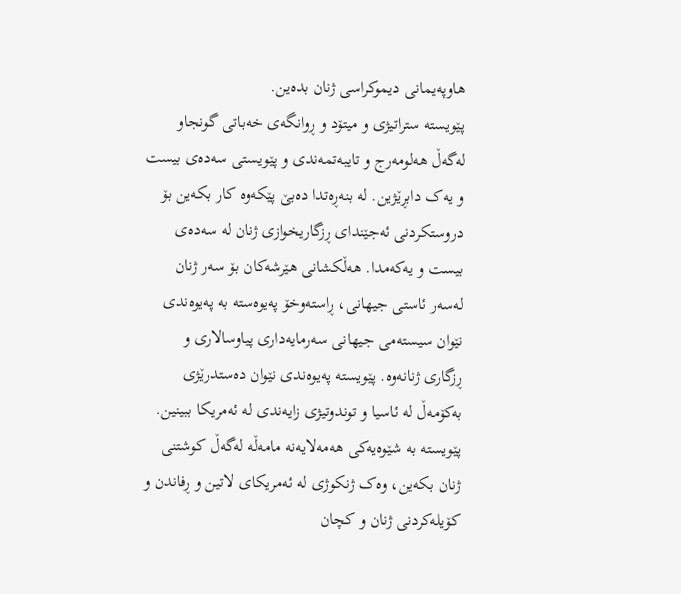هاوپەیمانی دیموکراسی ژنان بدەین.
پێویستە ستراتیژی و میتۆد و ڕوانگەی خەباتی گونجاو لەگەڵ هەلومەرج و تایبەتمەندی و پێویستی سەدەی بیست و یەک دابڕێژین. لە بنەڕەتدا دەبێ پێکەوە کار بکەین بۆ دروستکردنی ئەجێندای ڕزگاریخوازی ژنان لە سەدەی بیست و یەکەمدا. هەڵکشانی هێرشەکان بۆ سەر ژنان لەسەر ئاستی جیهانی، ڕاستەوخۆ پەیوەستە بە پەیوەندی نێوان سیستەمی جیهانی سەرمایەداری پیاوسالاری و ڕزگاری ژنانەوە. پێویستە پەیوەندی نێوان دەستدرێژی بەکۆمەڵ لە ئاسیا و توندوتیژی زایەندی لە ئەمریکا ببینین. پێویستە بە شێوەیەکی هەمەلایەنە مامەڵە لەگەڵ کوشتنی ژنان بکەین، وەک ژنکوژی لە ئەمریکای لاتین و ڕفاندن و کۆیلەکردنی ژنان و کچان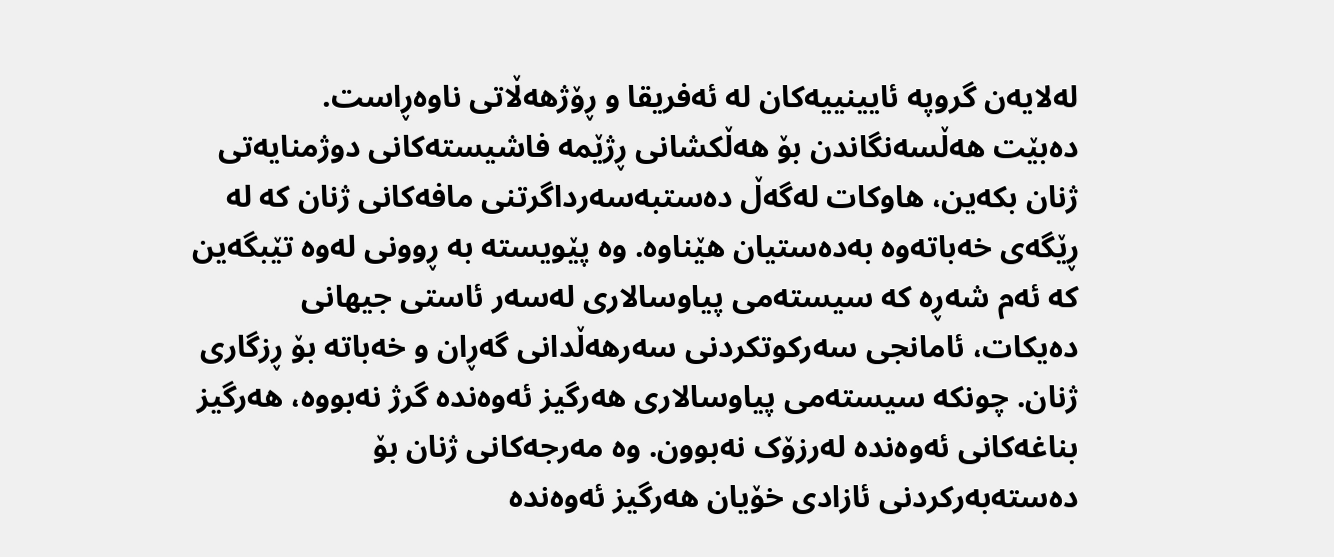لەلایەن گروپە ئایینییەکان لە ئەفریقا و ڕۆژهەڵاتی ناوەڕاست.
دەبێت هەڵسەنگاندن بۆ هەڵکشانی ڕژێمە فاشیستەکانی دوژمنایەتی ژنان بکەین، هاوکات لەگەڵ دەستبەسەرداگرتنی مافەکانی ژنان کە لە ڕێگەی خەباتەوە بەدەستیان هێناوە. وە پێویستە بە ڕوونی لەوە تێبگەین کە ئەم شەڕە کە سیستەمی پیاوسالاری لەسەر ئاستی جیهانی دەیکات، ئامانجی سەرکوتکردنی سەرهەڵدانی گەڕان و خەباتە بۆ ڕزگاری ژنان. چونکە سیستەمی پیاوسالاری هەرگیز ئەوەندە گرژ نەبووە، هەرگیز بناغەکانی ئەوەندە لەرزۆک نەبوون. وە مەرجەکانی ژنان بۆ دەستەبەرکردنی ئازادی خۆیان هەرگیز ئەوەندە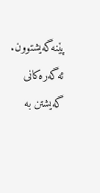پێنەگەیشتوون. ئەگەرەکانی گەیشتن بە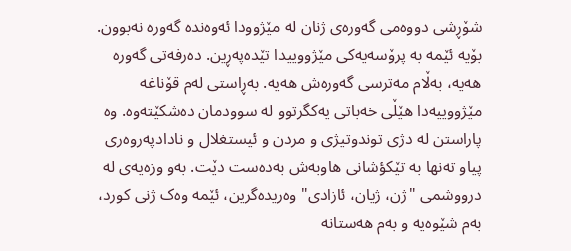شۆڕشی دووەمی گەورەی ژنان لە مێژوودا ئەوەندە گەورە نەبوون.
بۆیە ئێمە بە پرۆسەیەکی مێژووییدا تێدەپەڕین. دەرفەتی گەورە هەیە، بەڵام مەترسی گەورەش هەیە. بەڕاستی لەم قۆناغە مێژووییەدا هێڵی خەباتی یەکگرتوو لە سوودمان دەشكێتەوە. وە پاراستن لە دژی توندوتیژی و مردن و ئیستغلال و نادادپەروەری پیاو تەنها بە تێکؤشانی هاوبەش بەدەست دێت. بەو وزەیەی لە درووشمی "ژن، ژیان، ئازادی" وەریدەگرین، ئێمە وەک ژنی کورد، بەم شێوەیە و بەم هەستانە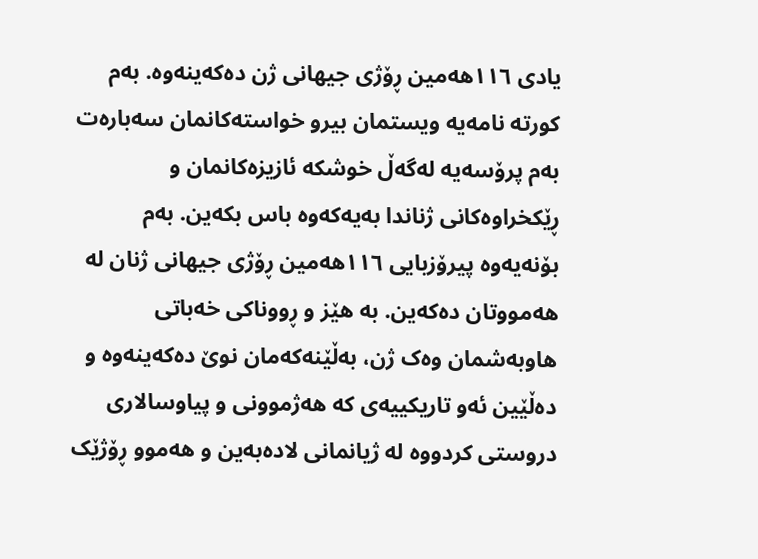یادی ١١٦هەمین ڕۆژی جیهانی ژن دەکەینەوە. بەم کورتە نامەیە ویستمان بیرو خواستەکانمان سەبارەت بەم پرۆسەیە لەگەڵ خوشکە ئازیزەکانمان و ڕێکخراوەکانی ژناندا بەیەکەوە باس بکەین. بەم بۆنەیەوە پیرۆزبایی ١١٦هەمین ڕۆژی جیهانی ژنان لە هەمووتان دەکەین. بە هێز و ڕووناکی خەباتی هاوبەشمان وەک ژن، بەڵێنەکەمان نوێ دەکەینەوە و دەڵێین ئەو تاریکییەی کە هەژموونی و پیاوسالاری دروستی کردووە لە ژیانمانی لادەبەین و هەموو ڕۆژێک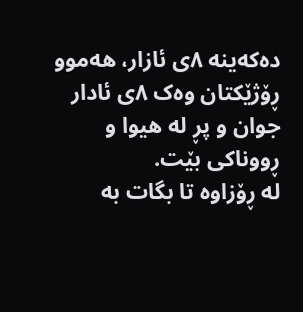دەکەینە ٨ی ئازار، هەموو ڕۆژێکتان وەک ٨ی ئادار جوان و پڕ لە هیوا و ڕووناکی بێت.
لە ڕۆزاوە تا بگات بە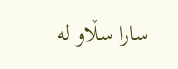سارا سڵاو لە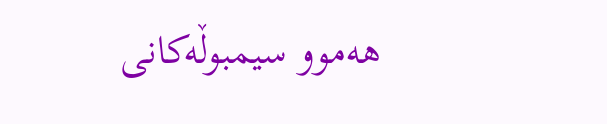هەموو سیمبوڵەکانی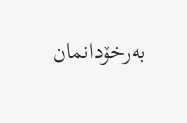بەرخۆدانمان